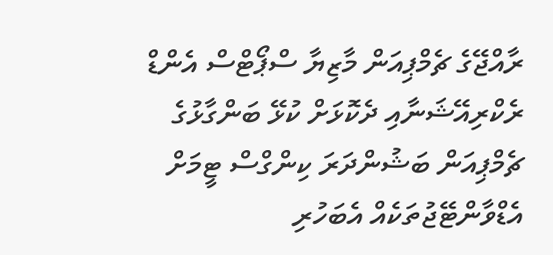ރާއްޖޭގެ ޗެމްޕިއަން މާޒިޔާ ސްޕޯޓްސް އެންޑް ރެކްރިއޭޝަނާއި ދެކޮޅަށް ކުޅޭ ބަންގާޅުގެ ޗެމްޕިއަން ބަޝުންދަރަ ކިންގްސް ޓީމަށް އެޑްވާންޓޭޖުތަކެއް އެބަހުރި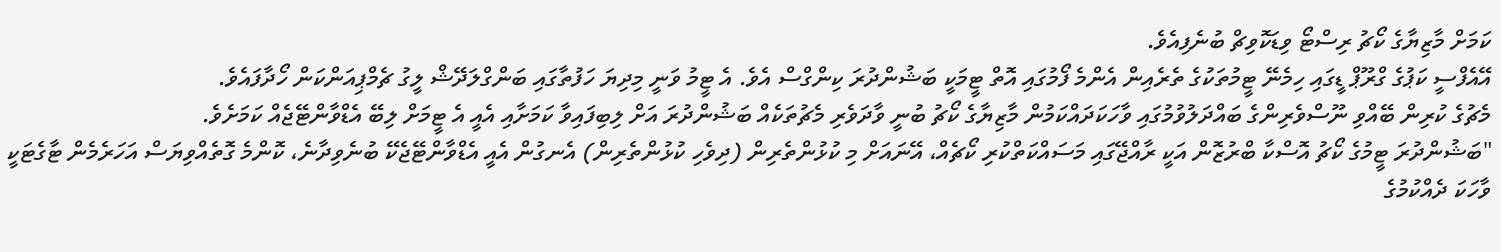ކަމަށް މާޒިޔާގެ ކޯޗު ރިސްޓޯ ވިޑަކޮވިޗް ބުނެފިއެވެ.
އޭއެފްސީ ކަޕުގެ ގްރޫޕް ޑީގައި ހިމެނޭ ޓީމުތަކުގެ ތެރެއިން އެންމެ ފޯމުގައި އޮތް ޓީމަކީ ބަޝުންދުރަ ކިންގްސް އެވެ. އެ ޓީމު ވަނީ މިދިޔަ ހަފުތާގައި ބަންގްލަދޭޝް ލީގު ޗެމްޕިއަންކަން ހޯދާފައެވެ.
މެޗުގެ ކުރިން ބޭއްވި ނޫސްވެރިންގެ ބައްދަލުވުމުގައި ވާހަކަދައްކަމުން މާޒިޔާގެ ކޯޗު ބުނީ ވާދަވެރި މެޗުތަކެއް ބަޝުންދުރަ އަށް ލިބިފައިވާ ކަމަށާއި އެއީ އެ ޓީމަށް ލިބޭ އެޑްވާންޓޭޖެއް ކަމަށެވެ.
"ބަޝުންދުރަ ޓީމުގެ ކޯޗު އޮސްކާ ބްރުޒޮން އަކީ ރާއްޖޭގައި މަސައްކަތްކުރި ކޯޗެއް، އޭނައަށް މި ކުޅުންތެރިން (ދިވެހި ކުޅުންތެރިން) އެނގުން އެއީ އެޑްވާންޓޭޖެކޭ ބުނެވިދާނެ، ކޮންމެ ގޮތެއްވިޔަސް އަހަރެމެން ޓާގެޓަކީ ވާހަކަ ދެއްކުމުގެ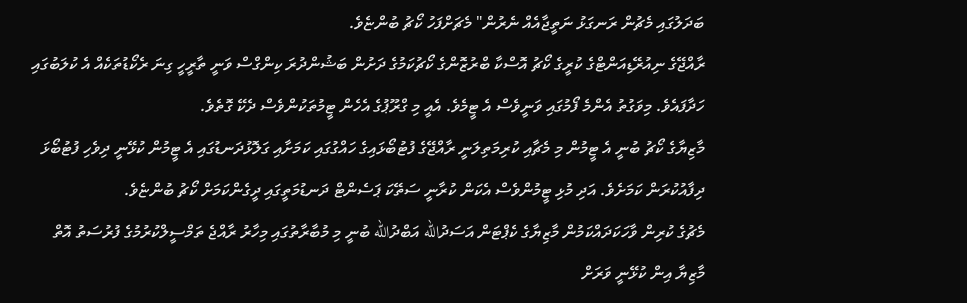ބަދަލުގައި މެޗުން ރަނގަޅު ނަތީޖާއެއް ނެރުން" މެޗަށްފަހު ކޯޗު ބުންޏެވެ.
ރާއްޖޭގެ ނިއުރޭޑިއަންޓްގެ ކުރީގެ ކޯޗު އޮސްކާ ބްރުޒޮންގެ ކޯޗުކަމުގެ ދަށުން ބަޝުންދުރަ ކިންގްސް ވަނީ ތާރީހީ ގިނަ ރެކޯޑުތަކެއް އެ ކުލަބުގައި ހަދާފައެވެ. މިވަގުތު އެންމެ ފޯމުގައި ވަނީވެސް އެ ޓީމެވެ. އެއީ މި ގްރޫޕުގެ އެހެން ޓީމުތަކުންވެސް ދެކޭ ގޮތެވެ.
މާޒިޔާގެ ކޯޗު ބުނީ އެ ޓީމުން މި މެޗާއި ކުރިމަތިލަނީ ރާއްޖޭގެ ފުޓުބޯޅައިގެ ހައްގުގައި ކަމަށާއި ގަލޮޅުދަނޑުގައި އެ ޓީމުން ކުޅޭނީ ދިވެހި ފުޓުބޯޅަ ދިފާއުކުރަން ކަމަށެވެ. އަދި މުޅި ޓީމުންވެސް އެކަން ކުރާނީ ސަތޭކަ ޕަސެންޓް ދަނޑުމަތީގައި ދީގެންކަމަށް ކޯޗު ބުންޏެވެ.
މެޗުގެ ކުރިން ވާހަކަދައްކަމުން މާޒިޔާގެ ކެޕްޓަން އަސަދުالله އަބްދުالله ބުނީ މި މުބާރާތުގައި މިހާރު ރާއްޖެ ތަމްސީލްކުރުމުގެ ފުރުސަތު އޮތް މާޒިޔާ އިން ކުޅޭނީ ވަރަށް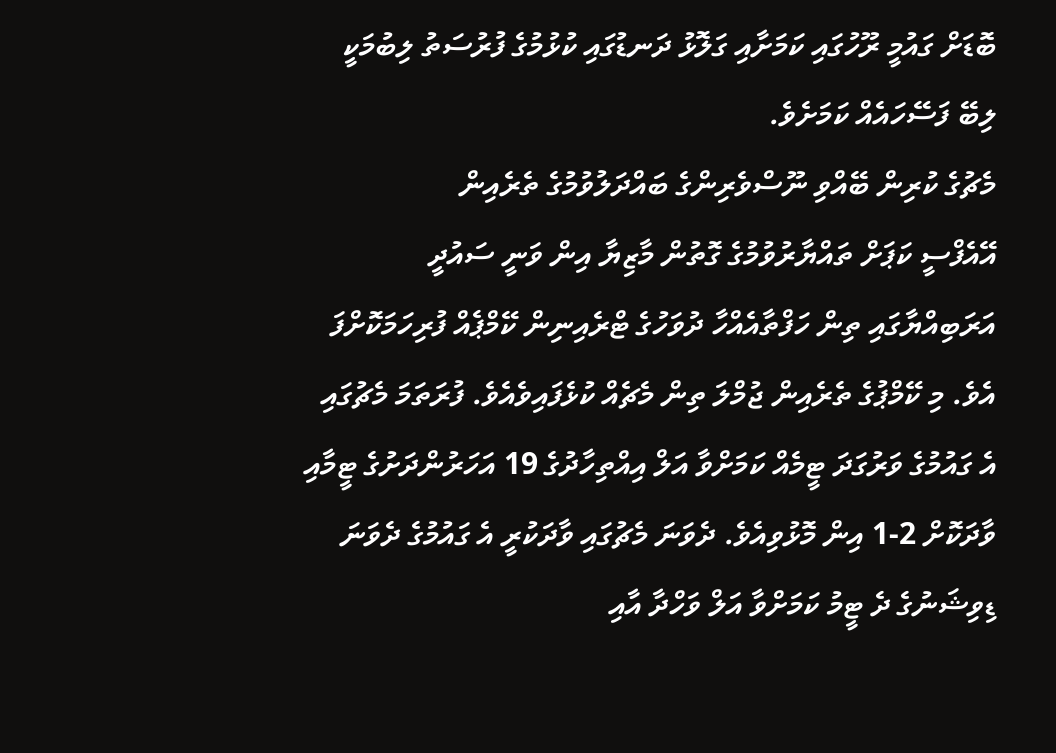ބޮޑަށް ގައުމީ ރޫހުގައި ކަމަށާއި ގަލޮޅު ދަނޑުގައި ކުޅުމުގެ ފުރުސަތު ލިބުމަކީ ލިބޭ ފަސޭހައެއް ކަމަށެވެ.
މެޗުގެ ކުރިން ބޭއްވި ނޫސްވެރިންގެ ބައްދަލުވުމުގެ ތެރެއިން
އޭއެފްސީ ކަޕަށް ތައްޔާރުވުމުގެ ގޮތުން މާޒިޔާ އިން ވަނީ ސައުދީ އަރަބިއްޔާގައި ތިން ހަފްތާއެއްހާ ދުވަހުގެ ޓްރެއިނިން ކޭމްޕެއް ފުރިހަމަކޮށްފަ އެވެ. މި ކޭމްޕުގެ ތެރެއިން ޖުމްލަ ތިން މެޗެއް ކުޅެފައިވެއެވެ. ފުރަތަމަ މެޗުގައި އެ ގައުމުގެ ވަރުގަދަ ޓީމެއް ކަމަށްވާ އަލް އިއްތިހާދުގެ 19 އަހަރުންދަށުގެ ޓީމާއި ވާދަކޮށް 2-1 އިން މޮޅުވިއެވެ. ދެވަނަ މެޗުގައި ވާދަކުރީ އެ ގައުމުގެ ދެވަނަ ޑިވިޝަނުގެ ދެ ޓީމު ކަމަށްވާ އަލް ވަހްދާ އާއި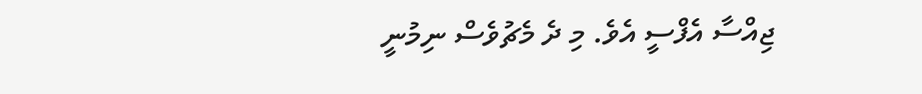ޖިއްސާ އެފްސީ އެވެ. މި ދެ މެޗުވެސް ނިމުނީ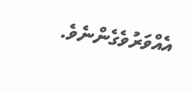އެއްވަރުވެގެންނެވެ.